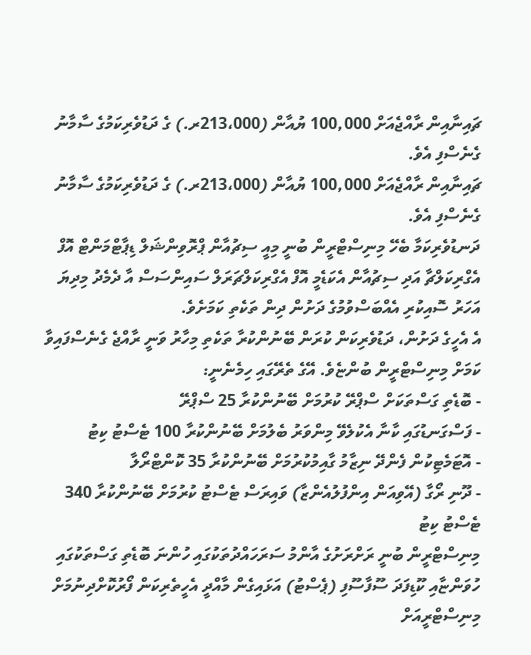ޗައިނާއިން ރާއްޖެއަށް 100,000 ޔުއާން (213،000ރ.) ގެ ދަޑުވެރިކަމުގެ ސާމާނު ގެނެސްފި އެވެ.
ޗައިނާއިން ރާއްޖެއަށް 100,000 ޔުއާން (213،000ރ.) ގެ ދަޑުވެރިކަމުގެ ސާމާނު ގެނެސްފި އެވެ.
ދަނޑުވެރިކަމާ ބެހޭ މިނިސްޓްރީން ބުނީ މިއީ ސިޗުއާން ޕްރޮވިންޝަލް ޑިޕާޓްމަންޓް އޮފް އެގްރިކަލްޗާ އަދި ސިޗުއާން އެކަޑެމީ އޮފް އެގްރިކަލްޗަރަލް ސައިންސަސް އާ ދެމެދު މިދިޔަ އަހަރު ސޮއިކުރި އެއްބަސްވުމުގެ ދަށުން ދިން ތަކެތި ކަމަށެވެ.
އެ އެހީގެ ދަށުން، ދަޑުވެރިކަން ކުރަން ބޭނުންކުރާ ތަކެތި މިހާރު ވަނީ ރާއްޖެ ގެނެސްފައިވާ ކަމަށް މިނިސްޓްރީން ބުންޏެވެ. އޭގެ ތެރޭގައި ހިމެނެނީ:
- ބޮޑެތި ގަސްތަކަށް ސްޕްރޭ ކުރުމަށް ބޭނުންކުރާ 25 ސްޕްރޭ
- ފަސްގަނޑުގައި ކާނާ އެކުލެވޭ މިންވަރު ބެލުމަށް ބޭނުންކުރާ 100 ޓެސްޓު ކިޓު
- އޮޓަމެޓިކުން ފެންދޭ ނިޒާމު ގާއިމުކުރުމަށް ބޭނުންކުރާ 35 ކޮންޓްރޯލާ
- ދޫނި ރޯގާ (އޭވިއަން އިންފުލުއެންޒާ) ވައިރަސް ޓެސްޓު ކުރުމަށް ބޭނުންކުރާ 340 ޓެސްޓު ކިޓު
މިނިސްޓްރީން ބުނީ ރަށްރަށުގެ އާންމު ސަރަހައްދުތަކުގައި ހުންނަ ބޮޑެތި ގަސްތަކުގައި ހުވަންޏާއި ކޫޑިފަދަ ސޫފާސޫފި (ޕެސްޓު) އަޅައިގެން މާއްދީ އެހީތެރިކަން ފޯރުކޮށްދިނުމަށް މިނިސްޓްރީއަށް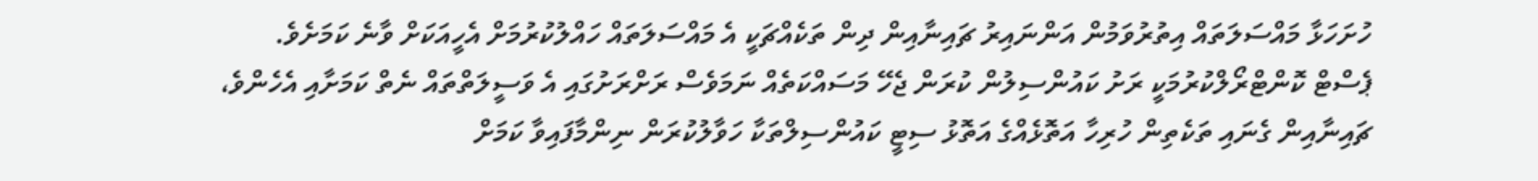ހުށަހަޅާ މައްސަލަތައް އިތުރުވަމުން އަންނައިރު ޗައިނާއިން ދިން ތަކެއްޗަކީ އެ މައްސަލަތައް ހައްލުކުރުމަށް އެހީއަކަށް ވާނެ ކަމަށެވެ.
ޕެސްޓް ކޮންޓްރޯލްކުރުމަކީ ރަށު ކައުންސިލުން ކުރަން ޖެހޭ މަސައްކަތެއް ނަމަވެސް ރަށްރަށުގައި އެ ވަސީލަތްތައް ނެތް ކަމަށާއި އެހެންވެ، ޗައިނާއިން ގެނައި ތަކެތިން ހުރިހާ އަތޮޅެއްގެ އަތޮޅު ސިޓީ ކައުންސިލްތަކާ ހަވާލުކުރަން ނިންމާފައިވާ ކަމަށް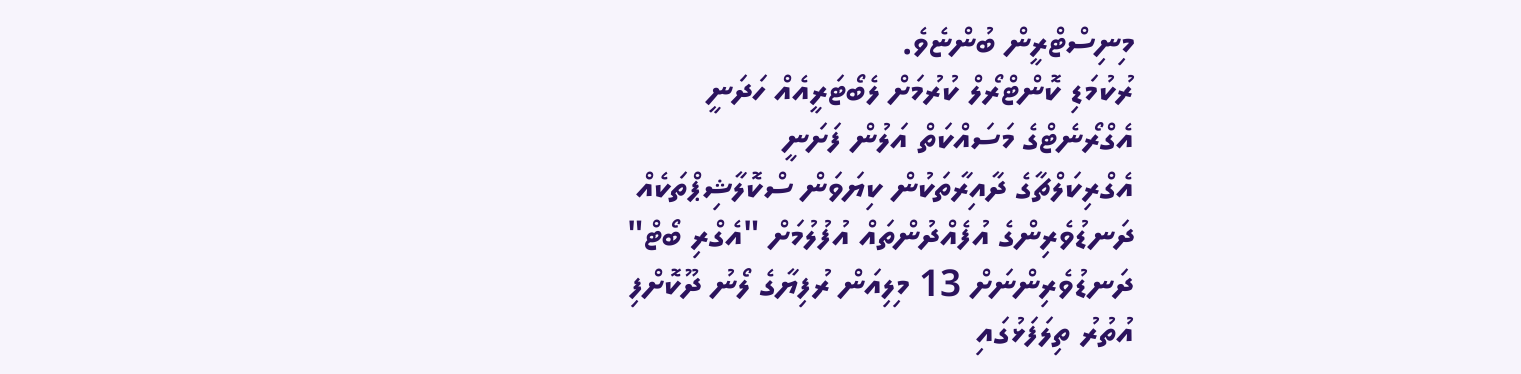މިނިސްޓްރީން ބުންޏެވެ.
ރުކުމަޑި ކޮންޓްރޯލް ކުރުމަށް ލެބޯޓަރީއެއް ހަދަނީ
އެގްރޯނެޓްގެ މަސައްކަތް އަލުން ފަށަނީ
އެގްރިކަލްޗާގެ ދާއިރާތަކުން ކިޔަވަން ސްކޮލާޝިޕްތަކެއް
ދަނޑުވެރިންގެ އުފެއްދުންތައް އުފުލުމަށް "އެގްރި ބޯޓް"
ދަނޑުވެރިންނަށް 13 މިލިއަން ރުފިޔާގެ ލޯނު ދޫކޮށްފި
އުތުރު ތިލަފަޅުގައި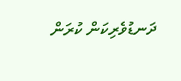ދަނޑުވެރިކަން ކުރަން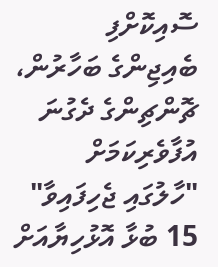ސޮއިކޮށްފި
ބެއިޖިންގެ ބަހާރުން، ޗޮންޗިންގެ ދެގުނަ އުފާވެރިކަމަށް
"ހާލުގައި ޖެހިފައިވާ" 15 ބުޅާ އޮޅުހިޔާއަށް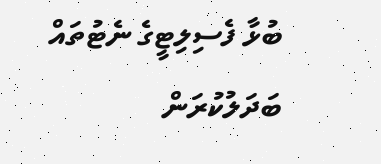ބުޅާ ފެސިލިޓީގެ ނެޓުތައް ބަދަލުކުރަން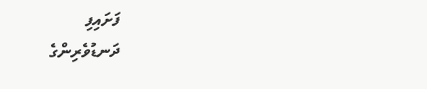ފަށައިފި
ދަނޑުވެރިންގެ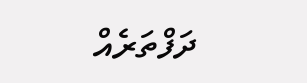ދަފްތަރެއް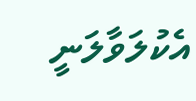އެކުލަވާލަނީ